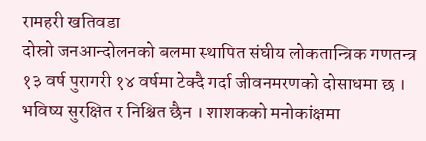रामहरी खतिवडा
दोस्रो जनआन्दोलनको बलमा स्थापित संघीय लोकतान्त्रिक गणतन्त्र १३ वर्ष पुरागरी १४ वर्षमा टेक्दै गर्दा जीवनमरणको दोसाधमा छ । भविष्य सुरक्षित र निश्चित छैन । शाशकको मनोकांक्षमा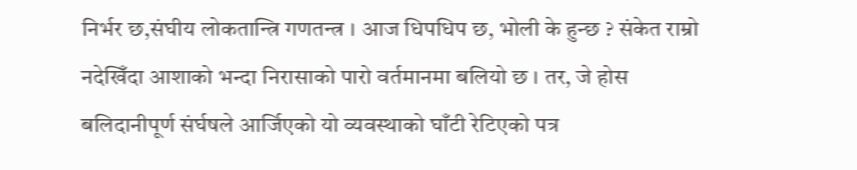निर्भर छ,संघीय लोकतान्त्रि गणतन्त्र । आज धिपधिप छ, भोली के हुन्छ ? संकेत राम्रो नदेखिँदा आशाको भन्दा निरासाको पारो वर्तमानमा बलियो छ । तर, जे होस बलिदानीपूर्ण संर्घषले आर्जिएको यो व्यवस्थाको घाँटी रेटिएको पत्र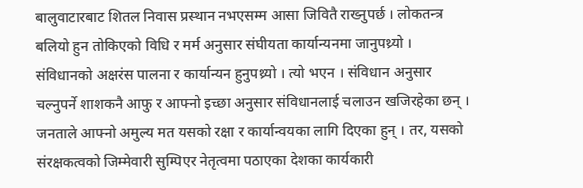बालुवाटारबाट शितल निवास प्रस्थान नभएसम्म आसा जिवितै राख्नुपर्छ । लोकतन्त्र बलियो हुन तोकिएको विधि र मर्म अनुसार संघीयता कार्यान्यनमा जानुपथ्र्यो । संविधानको अक्षरंस पालना र कार्यान्यन हुनुपथ्र्यो । त्यो भएन । संविधान अनुसार चल्नुपर्ने शाशकनै आफु र आफ्नो इच्छा अनुसार संविधानलाई चलाउन खजिरहेका छन् । जनताले आफ्नो अमुल्य मत यसको रक्षा र कार्यान्वयका लागि दिएका हुन् । तर, यसको संरक्षकत्वको जिम्मेवारी सुम्पिएर नेतृत्वमा पठाएका देशका कार्यकारी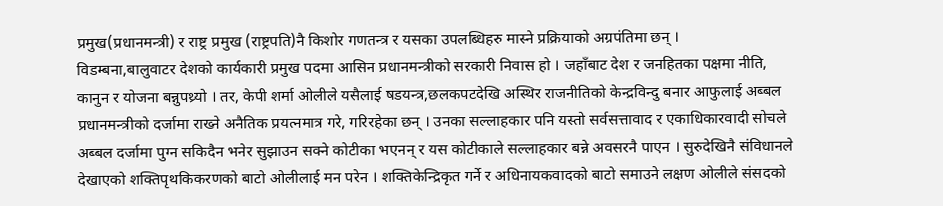प्रमुख(प्रधानमन्त्री) र राष्ट्र प्रमुख (राष्ट्रपति)नै किशोर गणतन्त्र र यसका उपलब्धिहरु मास्ने प्रक्रियाको अग्रपंतिमा छन् ।
विडम्बना,बालुवाटर देशको कार्यकारी प्रमुख पदमा आसिन प्रधानमन्त्रीको सरकारी निवास हो । जहाँबाट देश र जनहितका पक्षमा नीति, कानुन र योजना बन्नुपथ्र्यो । तर, केपी शर्मा ओलीले यसैलाई षडयन्त्र,छलकपटदेखि अस्थिर राजनीतिको केन्द्रविन्दु बनार आफुलाई अब्बल प्रधानमन्त्रीको दर्जामा राख्ने अनैतिक प्रयत्नमात्र गरे, गरिरहेका छन् । उनका सल्लाहकार पनि यस्तो सर्वसत्तावाद र एकाधिकारवादी सोचले अब्बल दर्जामा पुग्न सकिदैन भनेर सुझाउन सक्ने कोटीका भएनन् र यस कोटीकाले सल्लाहकार बन्ने अवसरनै पाएन । सुरुदेखिनै संविधानले देखाएको शक्तिपृथकिकरणको बाटो ओलीलाई मन परेन । शक्तिकेन्द्रिकृत गर्ने र अधिनायकवादको बाटो समाउने लक्षण ओलीले संसदको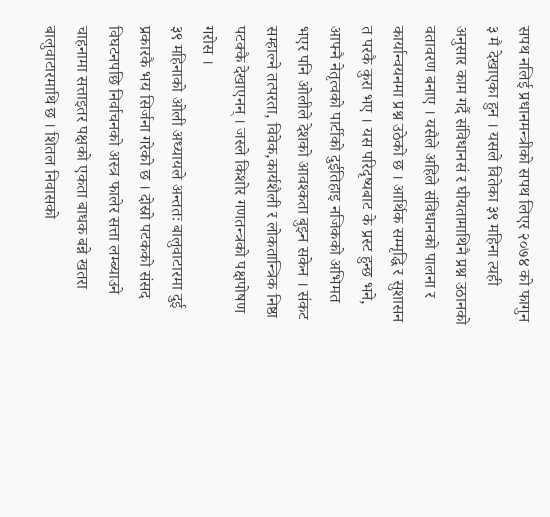सपथ नलिई प्रधानमन्त्रीको सपथ लिएर २०७४ को फागुन ३ मै देखाएका हुन । यसले वितेका ३९ महिना त्यही अनुसार काम गर्दै संविधानसं र घीयतामाथिनै प्रश्न उठानको वतावरण बनाए । यसैले अहिले संविधानको पालना र कार्यान्वयनमा प्रश्न उठेको छ । आर्थिक सम्मृद्धि र सुशासन त परकै कुरा भए । यस परिदृष्यबाट के प्रस्ट हुन्छ भने, आफ्नै नेतृत्वको पार्टीको दुईतिहाइ नजिकको अभिमत भएर पनि ओलीले देशको आवश्कता बुझ्न सकेन । संकट सम्हाल्ने तत्परता, विवेक,कार्यशैली र लोकतान्त्रिक निष्ठा पटक्कै देखाएनन् । जस्ले किशोर गणतन्त्रको पक्षपोषण गरोस ।
३९ महिनाको ओली अध्यायले अन्ततः बालुवाटारमा दुई प्रकारकै भय सिर्जना गरेको छ । दोस्रो पटकको संसद विघटनपछि निर्वाचनको अस्त्र फालेर सत्ता लम्ब्याउने चाहनामा सत्ताइतर पक्षको एकता बाधक बन्ने खतरा बालुवाटारमाथि छ । शितल निवासको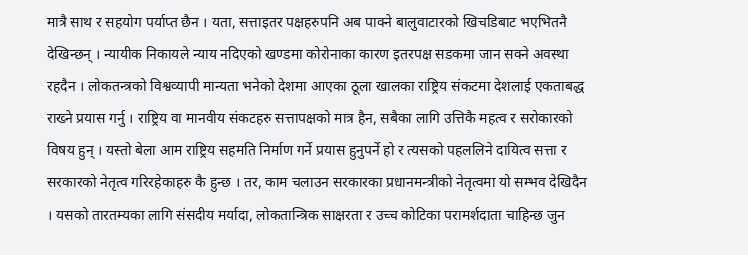मात्रै साथ र सहयोग पर्याप्त छैन । यता, सत्ताइतर पक्षहरुपनि अब पाक्ने बालुवाटारको खिचडिबाट भएभितनै देखिन्छन् । न्यायीक निकायले न्याय नदिएको खण्डमा कोरोनाका कारण इतरपक्ष सडकमा जान सक्ने अवस्था रहदैन । लोकतन्त्रको विश्वव्यापी मान्यता भनेको देशमा आएका ठूला खालका राष्ट्रिय संकटमा देशलाई एकताबद्ध राख्ने प्रयास गर्नु । राष्ट्रिय वा मानवीय संकटहरु सत्तापक्षको मात्र हैन, सबैका लागि उत्तिकै महत्व र सरोकारको विषय हुन् । यस्तो बेला आम राष्ट्रिय सहमति निर्माण गर्ने प्रयास हुनुपर्ने हो र त्यसको पहललिने दायित्व सत्ता र सरकारको नेतृत्व गरिरहेकाहरु कै हुन्छ । तर, काम चलाउन सरकारका प्रधानमन्त्रीको नेतृत्वमा यो सम्भव देखिदैन । यसको तारतम्यका लागि संसदीय मर्यादा, लोकतान्त्रिक साक्षरता र उच्च कोटिका परामर्शदाता चाहिन्छ जुन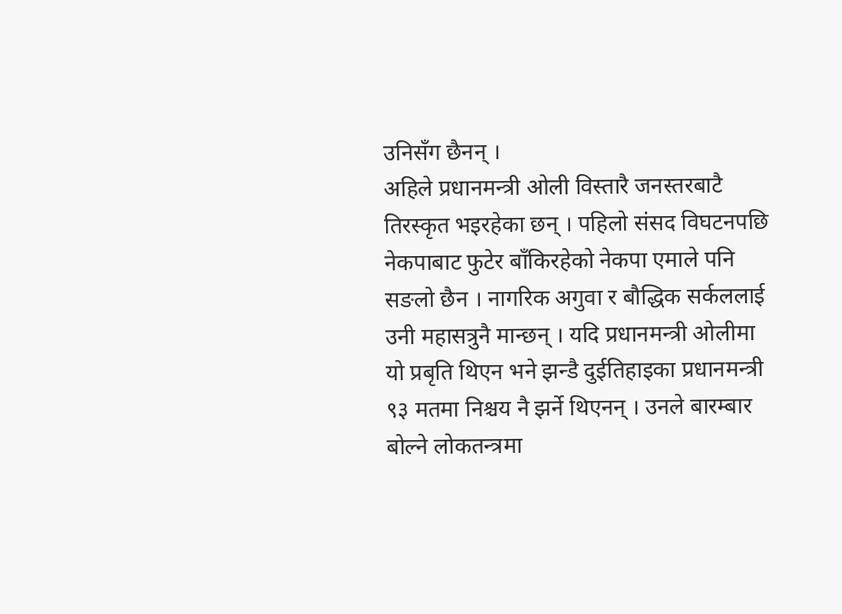उनिसँग छैनन् ।
अहिले प्रधानमन्त्री ओली विस्तारै जनस्तरबाटै तिरस्कृत भइरहेका छन् । पहिलो संसद विघटनपछि नेकपाबाट फुटेर बाँकिरहेको नेकपा एमाले पनि सङलो छैन । नागरिक अगुवा र बौद्धिक सर्कललाई उनी महासत्रुनै मान्छन् । यदि प्रधानमन्त्री ओलीमा यो प्रबृति थिएन भने झन्डै दुईतिहाइका प्रधानमन्त्री ९३ मतमा निश्चय नै झर्ने थिएनन् । उनले बारम्बार बोल्ने लोकतन्त्रमा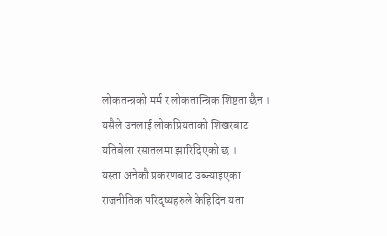लोकतन्त्रको मर्म र लोकतान्त्रिक शिष्टता छैन । यसैले उनलाई लोकप्रियताको शिखरबाट यतिबेला रसातलमा झारिदिएको छ ।
यस्ता अनेकौ प्रकरणबाट उब्ज्याइएका राजनीतिक परिदृष्यहरुले केहिदिन यता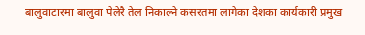बालुवाटारमा बालुवा पेलेरै तेल निकाल्ने कसरतमा लागेका देशका कार्यकारी प्रमुख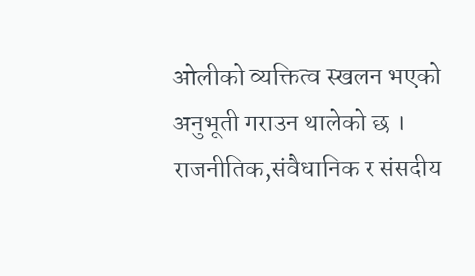ओलीको व्यक्तित्व स्खलन भएको अनुभूती गराउन थालेको छ । राजनीतिक,संवैधानिक र संसदीय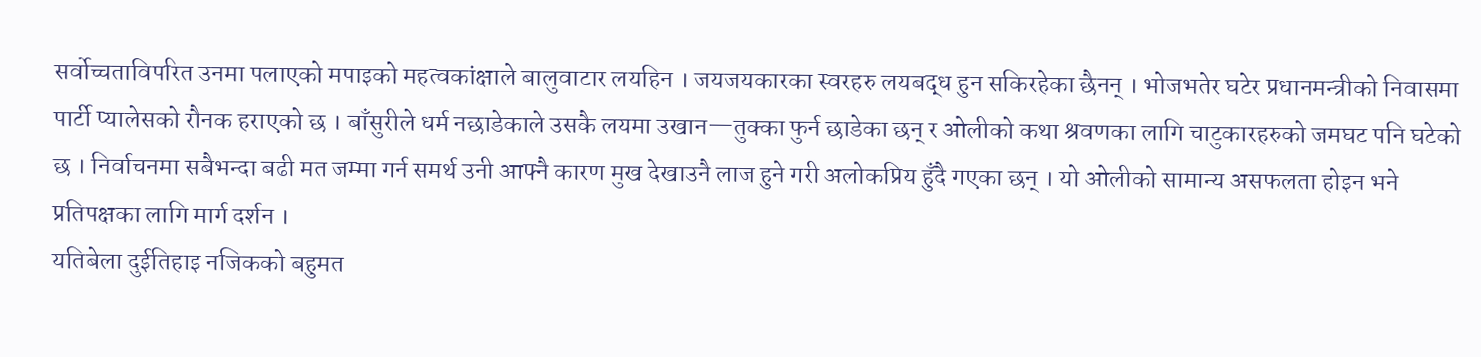सर्वोच्चताविपरित उनमा पलाएको मपाइको महत्वकांक्षाले बालुवाटार लयहिन । जयजयकारका स्वरहरु लयबद्ध हुन सकिरहेका छैनन् । भोजभतेर घटेर प्रधानमन्त्रीको निवासमा पार्टी प्यालेसको रौनक हराएको छ । बाँसुरीले धर्म नछाडेकाले उसकै लयमा उखान—तुक्का फुर्न छाडेका छन् र ओलीको कथा श्रवणका लागि चाटुकारहरुको जमघट पनि घटेको छ । निर्वाचनमा सबैभन्दा बढी मत जम्मा गर्न समर्थ उनी आफ्नै कारण मुख देखाउनै लाज हुने गरी अलोकप्रिय हुँदै गएका छन् । यो ओलीको सामान्य असफलता होइन भने प्रतिपक्षका लागि मार्ग दर्शन ।
यतिबेला दुईतिहाइ नजिकको बहुमत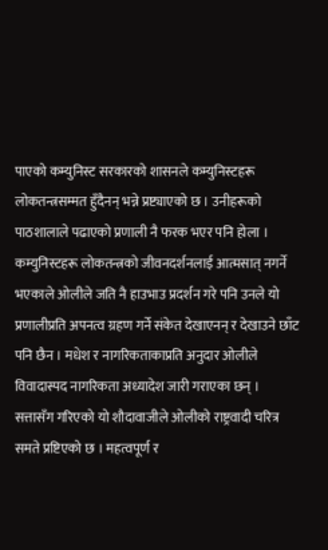पाएको कम्युनिस्ट सरकारको शासनले कम्युनिस्टहरू लोकतन्त्रसम्मत हुँदैनन् भन्ने प्रष्ट्याएको छ । उनीहरूको पाठशालाले पढाएको प्रणाली नै फरक भएर पनि होला । कम्युनिस्टहरू लोकतन्त्रको जीवनदर्शनलाई आत्मसात् नगर्ने भएकाले ओलीले जति नै हाउभाउ प्रदर्शन गरे पनि उनले यो प्रणालीप्रति अपनत्व ग्रहण गर्ने संकेत देखाएनन् र देखाउने छाँट पनि छैन । मधेश र नागरिकताकाप्रति अनुदार ओलीले विवादास्पद नागरिकता अध्यादेश जारी गराएका छन् । सत्तासँग गरिएको यो शौदावाजीले ओलीको राष्ट्रवादी चरित्र समते प्रष्टिएको छ । महत्वपूर्ण र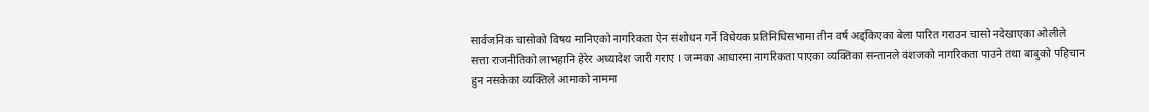सार्वजनिक चासोको विषय मानिएको नागरिकता ऐन संशोधन गर्ने विधेयक प्रतिनिधिसभामा तीन वर्ष अड्किएका बेला पारित गराउन चासो नदेखाएका ओलीले सत्ता राजनीतिको लाभहानि हेरेर अध्यादेश जारी गराए । जन्मका आधारमा नागरिकता पाएका व्यक्तिका सन्तानले वंशजको नागरिकता पाउने तथा बाबुको पहिचान हुन नसकेका व्यक्तिले आमाको नाममा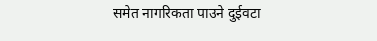समेत नागरिकता पाउने दुईवटा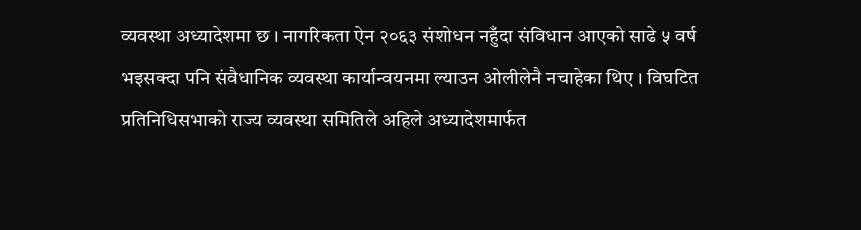व्यवस्था अध्यादेशमा छ । नागरिकता ऐन २०६३ संशोधन नहुँदा संविधान आएको साढे ५ वर्ष भइसक्दा पनि संवैधानिक व्यवस्था कार्यान्वयनमा ल्याउन ओलीलेनै नचाहेका थिए । विघटित प्रतिनिधिसभाको राज्य व्यवस्था समितिले अहिले अध्यादेशमार्फत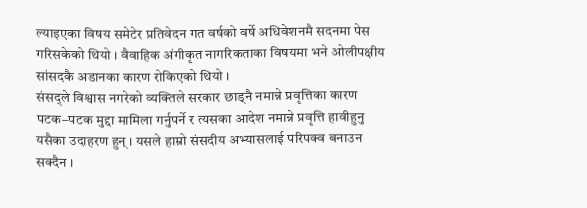ल्याइएका विषय समेटेर प्रतिवेदन गत वर्षको वर्षे अधिवेशनमै सदनमा पेस गरिसकेको थियो । वैवाहिक अंगीकृत नागरिकताका विषयमा भने ओलीपक्षीय सांसदकै अडानका कारण रोकिएको थियो ।
संसद्ले विश्वास नगरेको व्यक्तिले सरकार छाड्नै नमान्ने प्रवृत्तिका कारण पटक–पटक मुद्दा मामिला गर्नुपर्ने र त्यसका आदेश नमान्ने प्रवृत्ति हावीहुनु यसैका उदाहरण हुन् । यसले हाम्रो संसदीय अभ्यासलाई परिपक्व बनाउन सक्दैन ।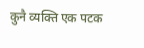कुनै व्यक्ति एक पटक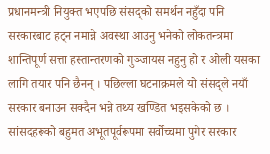प्रधानमन्त्री नियुक्त भएपछि संसद्को समर्थन नहुँदा पनि सरकारबाट हट्न नमान्ने अवस्था आउनु भनेको लोकतन्त्रमा शान्तिपूर्ण सत्ता हस्तान्तरणको गुञ्जायस नहुनु हो र ओली यसका लागि तयार पनि छैनन् । पछिल्ला घटनाक्रमले यो संसद्ले नयाँ सरकार बनाउन सक्दैन भन्ने तथ्य खण्डित भइसकेको छ । सांसदहरूको बहुमत अभूतपूर्वरूपमा सर्वोच्चमा पुगेर सरकार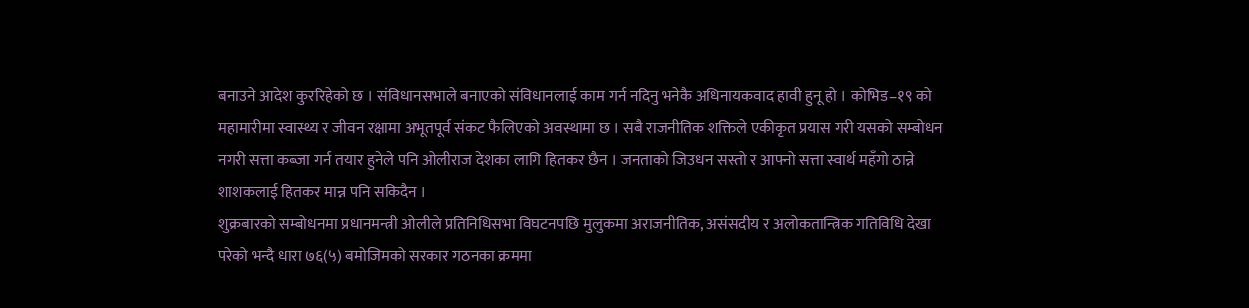बनाउने आदेश कुररिहेको छ । संविधानसभाले बनाएको संविधानलाई काम गर्न नदिनु भनेकै अधिनायकवाद हावी हुनू हो । कोभिड–१९ को महामारीमा स्वास्थ्य र जीवन रक्षामा अभूतपूर्व संकट फैलिएको अवस्थामा छ । सबै राजनीतिक शक्तिले एकीकृत प्रयास गरी यसको सम्बोधन नगरी सत्ता कब्जा गर्न तयार हुनेले पनि ओलीराज देशका लागि हितकर छैन । जनताको जिउधन सस्तो र आफ्नो सत्ता स्वार्थ महँगो ठान्ने शाशकलाई हितकर मान्न पनि सकिदैन ।
शुक्रबारको सम्बोधनमा प्रधानमन्त्री ओलीले प्रतिनिधिसभा विघटनपछि मुलुकमा अराजनीतिक, असंसदीय र अलोकतान्त्रिक गतिविधि देखा परेको भन्दै धारा ७६(५) बमोजिमको सरकार गठनका क्रममा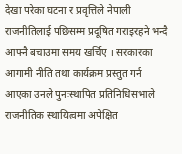देखा परेका घटना र प्रवृत्तिले नेपाली राजनीतिलाई पछिसम्म प्रदूषित गराइरहने भन्दै आफ्नै बचाउमा समय खर्चिए । सरकारका आगामी नीति तथा कार्यक्रम प्रस्तुत गर्न आएका उनले पुनःस्थापित प्रतिनिधिसभाले राजनीतिक स्थायित्वमा अपेक्षित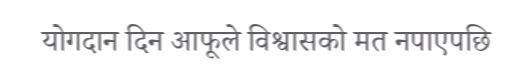योगदान दिन आफूले विश्वासको मत नपाएपछि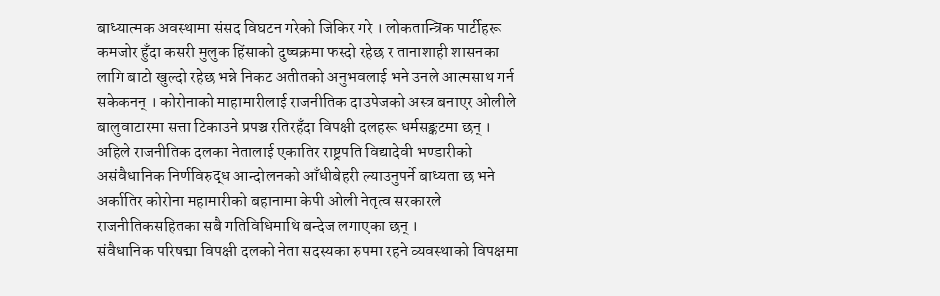बाध्यात्मक अवस्थामा संसद विघटन गरेको जिकिर गरे । लोकतान्त्रिक पार्टीहरू कमजोर हुँदा कसरी मुलुक हिंसाको दुष्चक्रमा फस्दो रहेछ र तानाशाही शासनका लागि बाटो खुल्दो रहेछ भन्ने निकट अतीतको अनुभवलाई भने उनले आत्मसाथ गर्न सकेकनन् । कोरोनाको माहामारीलाई राजनीतिक दाउपेजको अस्त्र बनाएर ओलीले बालुवाटारमा सत्ता टिकाउने प्रपञ्च रतिरहँदा विपक्षी दलहरू धर्मसङ्कटमा छन् । अहिले राजनीतिक दलका नेतालाई एकातिर राष्ट्रपति विद्यादेवी भण्डारीको असंवैधानिक निर्णविरुद्ध आन्दोलनको आँधीबेहरी ल्याउनुपर्ने बाध्यता छ भने अर्कातिर कोरोना महामारीको बहानामा केपी ओली नेतृत्व सरकारले राजनीतिकसहितका सबै गतिविधिमाथि बन्देज लगाएका छन् ।
संवैधानिक परिषद्मा विपक्षी दलको नेता सदस्यका रुपमा रहने व्यवस्थाको विपक्षमा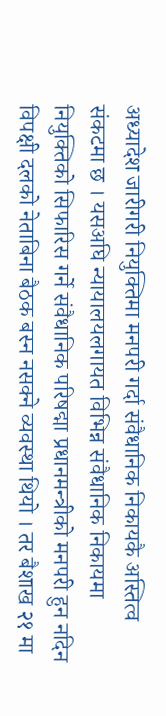अध्यादेश जारीगरी नियुक्तिमा मनपरी गर्दा संवैधानिक निकायकै अस्तित्व संकटमा छ । यसअघि न्यायालयलगायत विभिन्न संवैधानिक निकायमा नियुक्तिको सिफारिस गर्ने संवैधानिक परिषद्मा प्रधानमन्त्रीको मनपरी हुन नदिन विपक्षी दलको नेताबिना बैठक बस्न नसक्ने व्यवस्था थियो । तर बैशाख २१ मा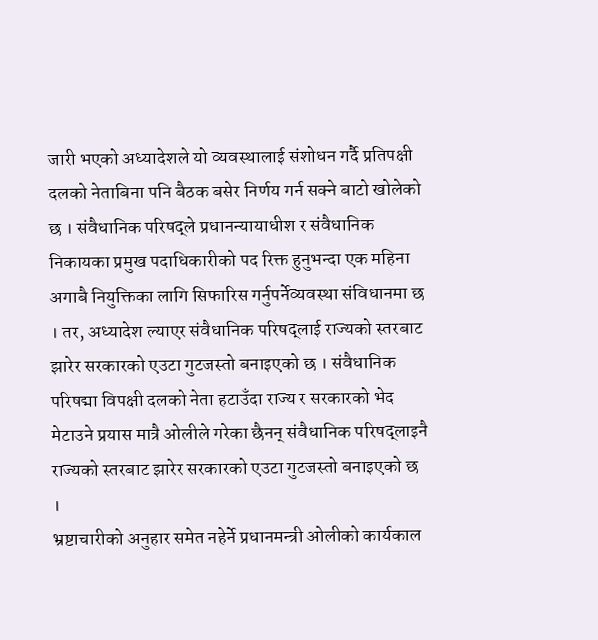जारी भएको अध्यादेशले यो व्यवस्थालाई संशोधन गर्दै प्रतिपक्षी दलको नेताबिना पनि बैठक बसेर निर्णय गर्न सक्ने बाटो खोलेको छ । संवैधानिक परिषद्ले प्रधानन्यायाधीश र संवैधानिक निकायका प्रमुख पदाधिकारीको पद रिक्त हुनुभन्दा एक महिना अगाबै नियुक्तिका लागि सिफारिस गर्नुपर्नेव्यवस्था संविधानमा छ । तर, अध्यादेश ल्याएर संवैधानिक परिषद्लाई राज्यको स्तरबाट झारेर सरकारको एउटा गुटजस्तो बनाइएको छ । संवैधानिक परिषद्मा विपक्षी दलको नेता हटाउँदा राज्य र सरकारको भेद मेटाउने प्रयास मात्रै ओलीले गरेका छैनन् संवैधानिक परिषद्लाइनै राज्यको स्तरबाट झारेर सरकारको एउटा गुटजस्तो बनाइएको छ ।
भ्रष्टाचारीको अनुहार समेत नहेर्ने प्रधानमन्त्री ओलीको कार्यकाल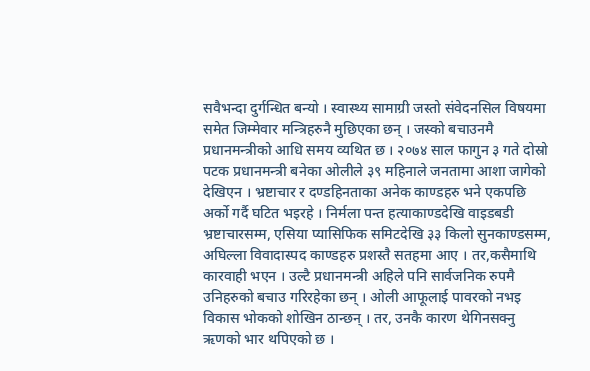सवैभन्दा दुर्गन्धित बन्यो । स्वास्थ्य सामाग्री जस्तो संवेदनसिल विषयमा समेत जिम्मेवार मन्त्रिहरुनै मुछिएका छन् । जस्को बचाउनमै प्रधानमन्त्रीको आधि समय व्यथित छ । २०७४ साल फागुन ३ गते दोस्रो पटक प्रधानमन्त्री बनेका ओलीले ३९ महिनाले जनतामा आशा जागेको देखिएन । भ्रष्टाचार र दण्डहिनताका अनेक काण्डहरु भने एकपछि अर्को गर्दै घटित भइरहे । निर्मला पन्त हत्याकाण्डदेखि वाइडबडी भ्रष्टाचारसम्म, एसिया प्यासिफिक समिटदेखि ३३ किलो सुनकाण्डसम्म, अघिल्ला विवादास्पद काण्डहरु प्रशस्तै सतहमा आए । तर,कसैमाथि कारवाही भएन । उल्टै प्रधानमन्त्री अहिले पनि सार्वजनिक रुपमै उनिहरुको बचाउ गरिरहेका छन् । ओली आफूलाई पावरको नभइ विकास भोकको शोखिन ठान्छन् । तर, उनकै कारण थेगिनसक्नु ऋणको भार थपिएको छ ।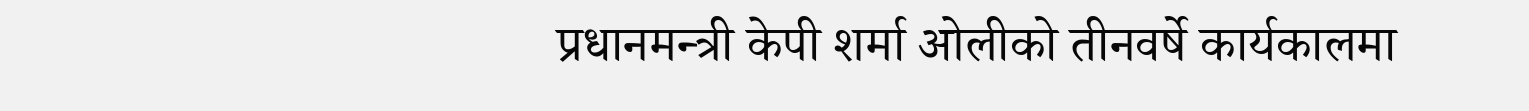प्रधानमन्त्री केपी शर्मा ओलीको तीनवर्षे कार्यकालमा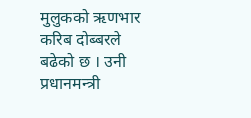मुलुकको ऋणभार करिब दोब्बरले बढेको छ । उनी प्रधानमन्त्री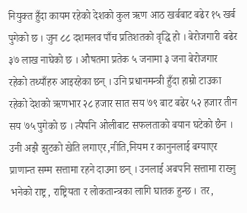नियुक्त हुँदा कायम रहेको देशको कुल ऋण आठ खर्बबाट बढेर १५ खर्ब पुगेको छ । जुन ८८ दशमलव पाँच प्रतिशतको वृद्धि हो । बेरोजगारी बढेर ३७ लाख नाघेको छ । औषतमा प्रतेक ५ जनामा ३ जना बेरोजगार रहेको तथ्याँहरु आइरहेका छन् । उनि प्रधानमन्त्री हुँदा हाम्रो टाउका रहेको देशको ऋणभार २८ हजार सात सय ७९ बाट बढेर ५२ हजार तीन सय ७५ पुगेको छ । त्यैपनि ओलीबाट सफलताको बयान घटेको छैन । उनी अझै झुटको खेति लगाएर,नीति,नियम र कानुनलाई बग्याएर प्राणान्त सम्म सत्तामा रहने दाउमा छन् । उनलाई अबपनि सत्तामा राख्नु भनेको राष्ट्र, राष्ट्रियता र लोकतान्त्रका लागि घातक हुन्छ । तर,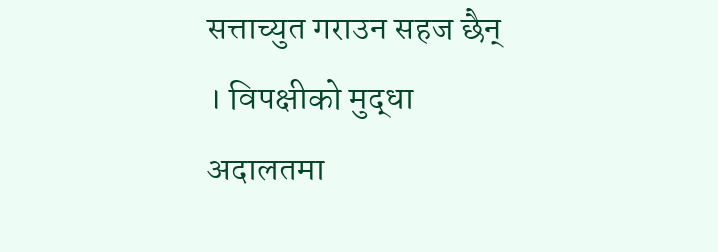सत्ताच्युत गराउन सहज छैन् । विपक्षीको मुद्धा अदालतमा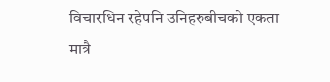विचारधिन रहेपनि उनिहरुबीचको एकता मात्रै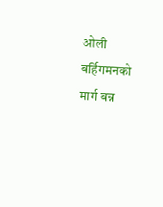ओली बर्हिगमनको मार्ग बन्न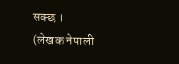सक्छ ।
(लेखक नेपाली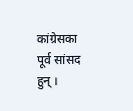कांग्रेसका पूर्व सांसद हुन् ।